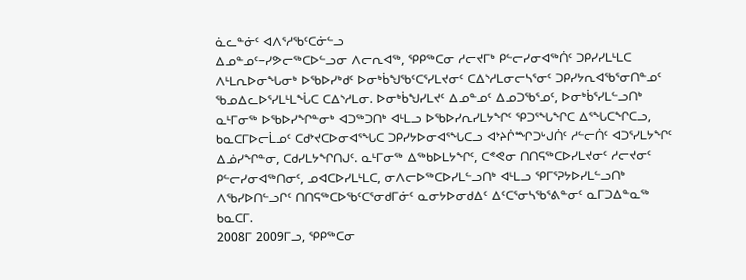ᓈᓚᓐᓃᑦ ᐊᐱᕐᓱᖃᑦᑕᓃᓪᓗ
ᐃᓄᓐᓄᑦ−ᓯᕗᓕᖅᑕᐅᓪᓗᓂ ᐱᓕᕆᐊᖅ, ᕿᑭᖅᑕᓂ ᓱᓕᔪᒥᒃ ᑭᓪᓕᓯᓂᐊᖅᑏᑦ ᑐᑭᓯᓯᒪᒻᒪᑕ ᐱᒻᒪᕆᐅᓂᖓᓂᒃ ᐅᖃᐅᓯᒃᑯᑦ ᐅᓂᒃᑳᖑᖃᑦᑕᕐᓯᒪᔪᓂᑦ ᑕᐃᔅᓱᒪᓂᓕᓴᕐᓂᑦ ᑐᑭᓯᔭᕆᐊᖃᕐᓂᑎᓐᓄᑦ ᖃᓄᐃᓚᐅᕐᓯᒪᒻᒪᖔᑕ ᑕᐃᔅᓱᒪᓂ. ᐅᓂᒃᑳᖑᓯᒪᔪᑦ ᐃᓄᓐᓄᑦ ᐃᓄᑐᖃᕐᓄᑦ, ᐅᓂᒃᑳᕐᓯᒪᓪᓗᑎᒃ ᓇᒻᒥᓂᖅ ᐅᖃᐅᓯᖏᓐᓂᒃ ᐊᑐᖅᑐᑎᒃ ᐊᒻᒪᓗ ᐅᖃᐅᓯᕆᓯᒪᔭᖏᑦ ᕿᑐᕐᖓᖏᑕ ᐃᕐᖓᑕᖏᑕᓗ, ᑲᓇᑕᒥᐅᓕᒫᓄᑦ ᑕᑯᔾᔪᑕᐅᓂᐊᕐᖓᑕ ᑐᑭᓯᔭᐅᓂᐊᕐᖓᑕᓗ ᐊᔾᔨᒌᙱᑐᒡᒍᑏᑦ ᓱᓪᓕᑏᑦ ᐊᑐᕐᓯᒪᔭᖏᑦ ᐃᓅᓯᖏᓐᓂ, ᑕᑯᓯᒪᔭᖏᑎᒍᑦ. ᓇᒻᒥᓂᖅ ᐃᖅᑲᐅᒪᔭᖏᑦ, ᑕᕝᕙᓂ ᑎᑎᕋᖅᑕᐅᓯᒪᔪᓂᑦ ᓱᓕᔪᓂᑦ ᑭᓪᓕᓯᓂᐊᖅᑎᓂᑦ, ᓄᐊᑕᐅᓯᒪᒻᒪᑕ, ᓂᐱᓕᐅᖅᑕᐅᓯᒪᓪᓗᑎᒃ ᐊᒻᒪᓗ ᕿᒥᕐᕈᔭᐅᓯᒪᓪᓗᑎᒃ ᐱᖃᓯᐅᑎᓪᓗᒋᑦ ᑎᑎᕋᖅᑕᐅᖃᑦᑕᕐᓂᑯᒥᓃᑦ ᓇᓂᔭᐅᓂᑯᐃᑦ ᐃᑦᑕᕐᓂᓴᖃᕐᕕᓐᓂᑦ ᓇᒥᑐᐃᓐᓇᖅ ᑲᓇᑕᒥ.
2008ᒥ 2009ᒥᓗ, ᕿᑭᖅᑕᓂ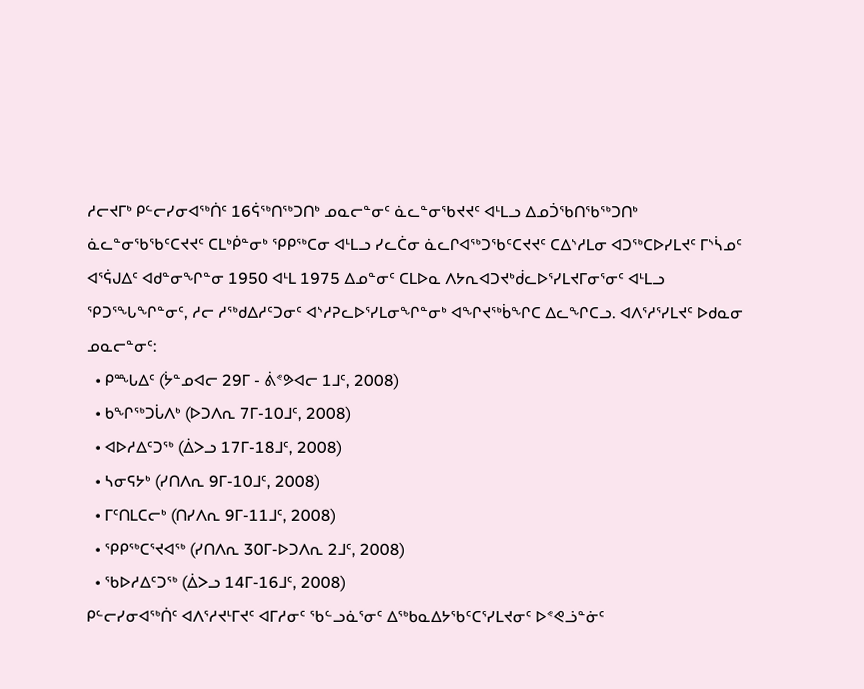ᓱᓕᔪᒥᒃ ᑭᓪᓕᓯᓂᐊᖅᑏᑦ 16ᕌᖅᑎᖅᑐᑎᒃ ᓄᓇᓕᓐᓂᑦ ᓈᓚᓐᓂᖃᔪᔪᑦ ᐊᒻᒪᓗ ᐃᓄᑑᖃᑎᖃᖅᑐᑎᒃ ᓈᓚᓐᓂᖃᖃᑦᑕᔪᔪᑦ ᑕᒪᒃᑮᓐᓂᒃ ᕿᑭᖅᑕᓂ ᐊᒻᒪᓗ ᓯᓚᑖᓂ ᓈᓚᒋᐊᖅᑐᖃᑦᑕᔪᔪᑦ ᑕᐃᔅᓱᒪᓂ ᐊᑐᖅᑕᐅᓯᒪᔪᑦ ᒥᔅᓵᓄᑦ ᐊᕐᕌᒍᐃᑦ ᐊᑯᓐᓂᖏᓐᓂ 1950 ᐊᒻᒪ 1975 ᐃᓄᓐᓂᑦ ᑕᒪᐅᓇ ᐱᔭᕆᐊᑐᔪᒃᑰᓚᐅᕐᓯᒪᔪᒥᓂᕐᓂᑦ ᐊᒻᒪᓗ ᕿᑐᕐᖓᖏᓐᓂᑦ, ᓱᓕ ᓱᖅᑯᐃᓱᑦᑐᓂᑦ ᐊᔅᓱᕈᓚᐅᕐᓯᒪᓂᖏᓐᓂᒃ ᐊᖏᔪᖅᑳᖏᑕ ᐃᓚᖏᑕᓗ. ᐊᐱᕐᓱᕐᓯᒪᔪᑦ ᐅᑯᓇᓂ ᓄᓇᓕᓐᓂᑦ:
  • ᑭᙵᐃᑦ (ᔮᓐᓄᐊᓕ 29ᒥ - ᕖᕝᕗᐊᓕ 1ᒧᑦ, 2008)
  • ᑲᖏᖅᑐᒑᐱᒃ (ᐅᑐᐱᕆ 7ᒥ-10ᒧᑦ, 2008)
  • ᐊᐅᓱᐃᑦᑐᖅ (ᐄᐳᓗ 17ᒥ-18ᒧᑦ, 2008)
  • ᓴᓂᕋᔭᒃ (ᓯᑎᐱᕆ 9ᒥ-10ᒧᑦ, 2008)
  • ᒥᑦᑎᒪᑕᓕᒃ (ᑎᓯᐱᕆ 9ᒥ-11ᒧᑦ, 2008)
  • ᕿᑭᖅᑕᕐᔪᐊᖅ (ᓯᑎᐱᕆ 30ᒥ-ᐅᑐᐱᕆ 2ᒧᑦ, 2008)
  • ᖃᐅᓱᐃᑦᑐᖅ (ᐄᐳᓗ 14ᒥ-16ᒧᑦ, 2008)
ᑭᓪᓕᓯᓂᐊᖅᑏᑦ ᐊᐱᕐᓱᔪᒻᒥᔪᑦ ᐊᒥᓱᓂᑦ ᖃᓪᓗᓈᕐᓂᑦ ᐃᖅᑲᓇᐃᔭᖃᑦᑕᕐᓯᒪᔪᓂᑦ ᐅᕝᕙᓘᓐᓃᑦ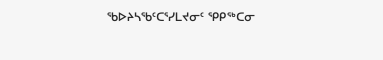ᖃᐅᔨᓴᖃᑦᑕᕐᓯᒪᔪᓂᑦ ᕿᑭᖅᑕᓂ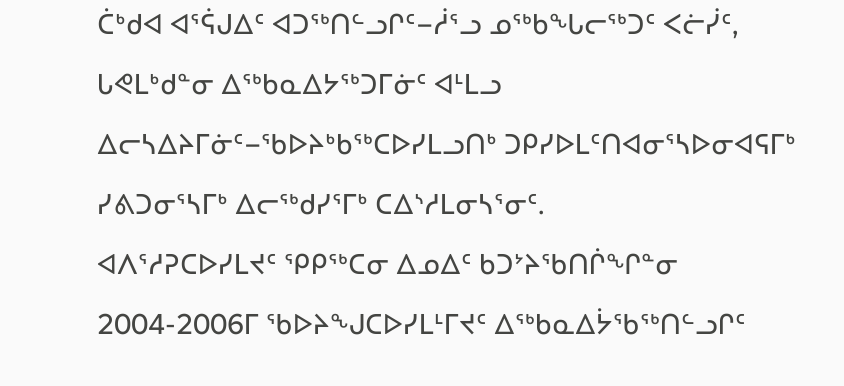ᑖᒃᑯᐊ ᐊᕐᕌᒍᐃᑦ ᐊᑐᖅᑎᓪᓗᒋᑦ−ᓲᕐᓗ ᓄᖅᑲᖓᓕᖅᑐᑦ ᐸᓖᓰᑦ, ᒐᕙᒪᒃᑯᓐᓂ ᐃᖅᑲᓇᐃᔭᖅᑐᒥᓃᑦ ᐊᒻᒪᓗ ᐃᓕᓴᐃᔨᒥᓃᑦ−ᖃᐅᔨᒃᑲᖅᑕᐅᓯᒪᓗᑎᒃ ᑐᑭᓯᐅᒪᑦᑎᐊᓂᕐᓴᐅᓂᐊᕋᒥᒃ ᓯᕕᑐᓂᕐᓴᒥᒃ ᐃᓕᖅᑯᓯᕐᒥᒃ ᑕᐃᔅᓱᒪᓂᓴᕐᓂᑦ.
ᐊᐱᕐᓱᕈᑕᐅᓯᒪᔪᑦ ᕿᑭᖅᑕᓂ ᐃᓄᐃᑦ ᑲᑐᔾᔨᖃᑎᒌᖏᓐᓂ 2004-2006ᒥ ᖃᐅᔨᖑᑕᐅᓯᒪᒻᒥᔪᑦ ᐃᖅᑲᓇᐃᔮᖃᖅᑎᓪᓗᒋᑦ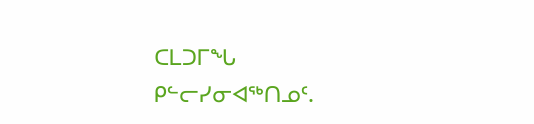ᑕᒪᑐᒥᖓ ᑭᓪᓕᓯᓂᐊᖅᑎᓄᑦ.